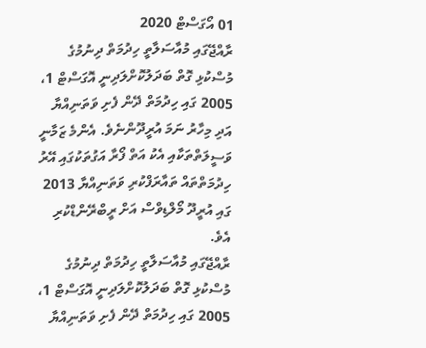01 އޯގަސްޓް 2020
ރާއްޖޭގައި މުއާސަލާތީ ހިދުމަތް ދިނުމުގެ މުސްކުޅި ގޮތް ބަދަލުކޮށްލަދިނީ އޮގަސްޓް 1، 2005 ގައި ހިދުމަތް ދޭން ފެށި ވަތަނިއްޔާ އަދި މިހާރު ނަމަ އުރީދޫންނެވެ. އެންމެ ޒަމާނީ ވަސީލަތްތަކާއި އެކު އަތް ފޯރާ އަގުތަކުގައި އޭރު ހިދުމަތްތައް ތައާރަފްކުރި ވަތަނިއްޔާ 2013 ގައި އުރީދޫ މޯލްޑިވްސް އަށް ރީބްރޭންޑްކުރި އެވެ.
ރާއްޖޭގައި މުއާސަލާތީ ހިދުމަތް ދިނުމުގެ މުސްކުޅި ގޮތް ބަދަލުކޮށްލަދިނީ އޮގަސްޓް 1، 2005 ގައި ހިދުމަތް ދޭން ފެށި ވަތަނިއްޔާ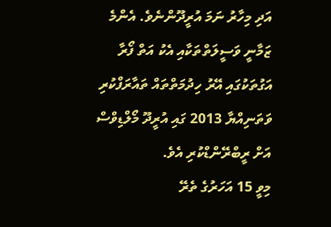އަދި މިހާރު ނަމަ އުރީދޫންނެވެ. އެންމެ ޒަމާނީ ވަސީލަތްތަކާއި އެކު އަތް ފޯރާ އަގުތަކުގައި އޭރު ހިދުމަތްތައް ތައާރަފްކުރި ވަތަނިއްޔާ 2013 ގައި އުރީދޫ މޯލްޑިވްސް އަށް ރީބްރޭންޑްކުރި އެވެ.
މިވީ 15 އަހަރުގެ ތެރޭ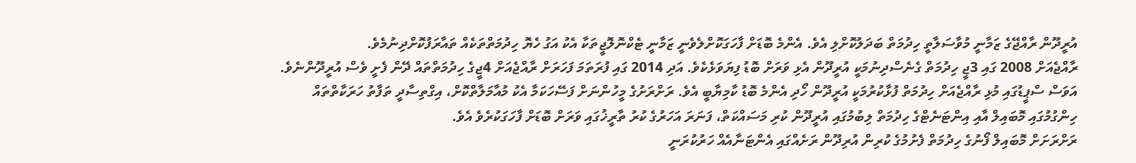އުރީދޫން ރާއްޖޭގެ ޒަމާނީ މުވާސަލާތީ ހިދުމަތް ބަދަލުކޮށްލި އެވެ. އެންމެ ބޮޑަށް ފާހަގަކޮށްލެވެނީ ޒަމާނީ ޓެކްނޮލޮޖީތަކާ އެކު އަގު ހެޔޮ ހިދުމަތްތަކެއް ތައާރަފުކޮށްދިނުމެވެ.
ރާއްޖެއަށް 2008 ގައި 3ޖީ ހިދުމަތް ގެނެސްދިނުމަކީ އުރީދޫން އެޅި ވަރަށް ބޮޑު ފިޔަވަޅެކެވެ. އަދި 2014 ގައި ފުރަތަމަ ފަހަރަށް ރާއްޖެއަށް 4ޖީގެ ހިދުމަތްތައް ދޭން ފެށީ ވެސް އުރީދޫންނެވެ. އަވަސް ސްޕީޑުގައި މުޅި ރާއްޖެއަށް ހިދުމަތް ފުޅާކުރުމަކީ އުރީދޫން ހޯދި އެންމެ ބޮޑު ކާމިޔާބީ އެވެ. ރަށްރަށުގެ މީހުންނަށް ފަސޭހަކަމާ އެކު މުއާމަލާތްކޮށް، އިގްތިސާދީ ތަފާތު ހަރަކާތްތައް ހިންގުމުގައި މޮބައިލް އާއި އިންޓަނެޓްގެ ހިދުމަތް ލިބުމުގައި އުރީދޫން ކުރި މަސައްކަތް، ފަނަރަ އަހަރުގެ ކުރު ތާރީޚުގައި ވަރަށް ބޮޑަށް ފާހަގަކުރެވެ އެވެ.
ރަށްރަށަށް މޮބައިލް ފޯނުގެ ހިދުމަތް ފެށުމުގެ ކުރިން އުރިދޫން ރަށެއްގައި އެންޓަނާއެއް ހަރުކުރަނީ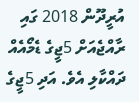އުރީދޫން 2018 ގައި ރާއްޖެއަށް 5ޖީގެ ޑެމޯއެއް ދައްކާލި އެވެ. އަދި 5ޖީގެ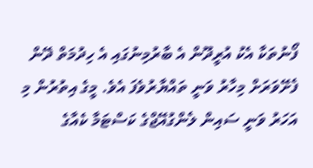ފޯނުތަކާ އެކު އުރީދޫން އެ ބާރުމިނުގައި އެ ހިދުމަތް ދޭން ފެށޭވަރަށް މިހާރު ވަނީ ތައްޔާރުވެފަ އެވެ. މީގެ އިތުރުން މި އަހަރު ވަނީ ސައިން ލެންގުއޭޖްގެ ކަސްޓަމާ ކެއާގެ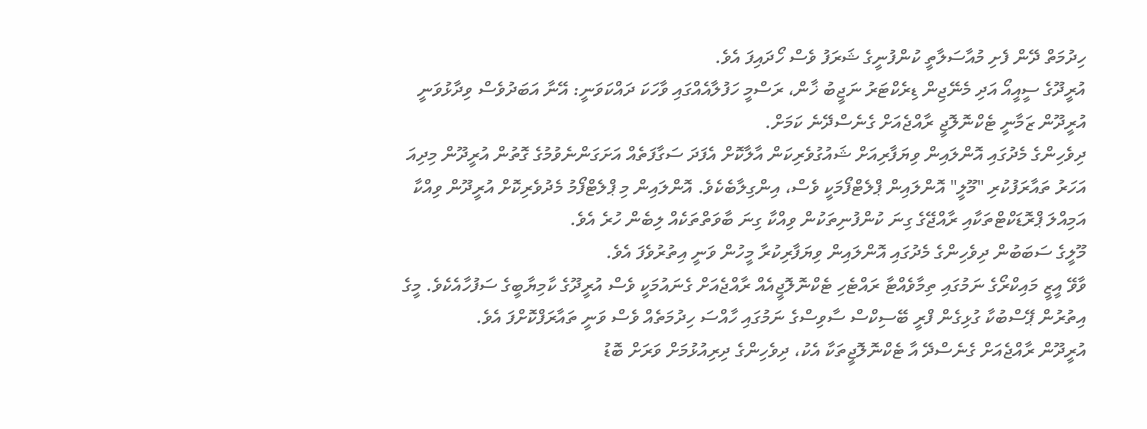ހިދުމަތް ދޭން ފެށި މުއާސަލާތީ ކުންފުނީގެ ޝަރަފު ވެސް ހޯދައިފަ އެވެ.
އުރީދޫގެ ސީއީއޯ އަދި މެނޭޖިން ޑިރެކްޓަރު ނަޖީބު ޚާން، ރަސްމީ ހަފުލާއެއްގައި ވާހަކަ ދައްކަވަނީ: އޭނާ އަބަދުވެސް ވިދާޅުވަނީ އުރީދޫން ޒަމާނީ ޓެކްނޮލޮޖީ ރާއްޖެއަށް ގެނެސްދޭނެ ކަމަށް.
ދިވެހިންގެ މެދުގައި އޮންލައިން ވިޔަފާރިއަށް ޝައުގުވެރިކަން އާލާކޮށް އެފަދަ ސަގާފަތެއް އަށަގަންނެވުމުގެ ގޮތުން އުރީދޫން މިދިއަ އަހަރު ތައާރަފުކުރި "މޫލީ" އޮންލައިން ޕްލެޓްފޯމަކީ ވެސް، އިންގިލާބެކެވެ. އޮންލައިން މި ޕްލެޓްފޯމު މެދުވެރިކޮށް އުރީދޫން ވިއްކާ އަމިއްލަ ޕްރޮޑަކްޓްތަކާއި ރާއްޖޭގެ ގިނަ ކުންފުނިތަކުން ވިއްކާ ގިނަ ބާވަތްތަކެއް ލިބެން ހުރެ އެވެ.
މޫލީގެ ސަބަބުން ދިވެހިންގެ މެދުގައި އޮންލައިން ވިޔަފާރިކުރާ މީހުން ވަނީ އިތުރުވެފަ އެވެ.
ވާވޭ އީޒީ މައިކްރޯގެ ނަމުގައި ތިމާވެއްޓާ ރައްޓެހި ޓެކްނޮލޮޖީއެއް ރާއްޖެއަށް ގެނައުމަކީ ވެސް އުރީދޫގެ ކާމިޔާބީގެ ސަފުހާއެކެވެ. މީގެ އިތުރުން ޕޭސްބުކާ ގުޅިގެން ފްރީ ބޭސިކްސް ސާވިސްގެ ނަމުގައި ހާއްސަ ހިދުމަތެއް ވެސް ވަނީ ތައާރަފްކޮށްފަ އެވެ.
އުރީދޫން ރާއްޖެއަށް ގެނެސްދޭ އާ ޓެކްނޮލޮޖީތަކާ އެކު، ދިވެހިންގެ ދިރިއުޅުމަށް ވަރަށް ބޮޑު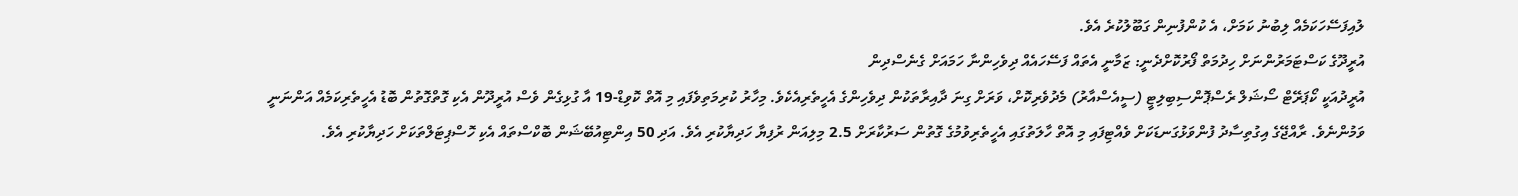ލުއިފަސޭހަކަމެއް ލިބުނު ކަމަށް، އެ ކުންފުނިން ގަބޫލުކުރެ އެވެ.
އުރީދޫގެ ކަސްޓަމަރުންނަށް ހިދުމަތް ފޯރުކޮށްދެނީ: ޒަމާނީ އެތައް ފަސޭހައެއް ދިވެހިންނާ ހަމައަށް ގެނެސްދިން
އުރީދުއަކީ ކޯޕަރޭޓް ސޯޝަލް ރެސްޕޮންސިބިލިޓީ (ސީއެސްއާރު) މެދުވެރިކޮށް، ވަރަށް ގިނަ ދާއިރާތަކުން ދިވެހިންގެ އެހީތެރިއެކެވެ. މިހާރު ކުރިމަތިވެފައި މި އޮތް ކޮވިޑް-19 އާ ގުޅިގެން ވެސް އުރީދޫން އެކި ގޮތްގޮތުން ބޮޑު އެހީތެރިކަމެއް އަންނަނީ ވަމުންނެވެ. ރާއްޖޭގެ އިގުތިސާދު ފުންވަޅުގަނޑަކަށް ވެއްޓިފައި މި އޮތް ހާލަތުގައި އެހީތެރިވުމުގެ ގޮތުން ސަރުކާރަށް 2.5 މިލިއަން ރުފިޔާ ހަދިޔާކުރި އެވެ. އަދި 50 އިންޓިއުބޭޝަން ބޮކްސްތައް އެކި ހޮސްޕިޓަލްތަކަށް ހަދިޔާކުރި އެވެ.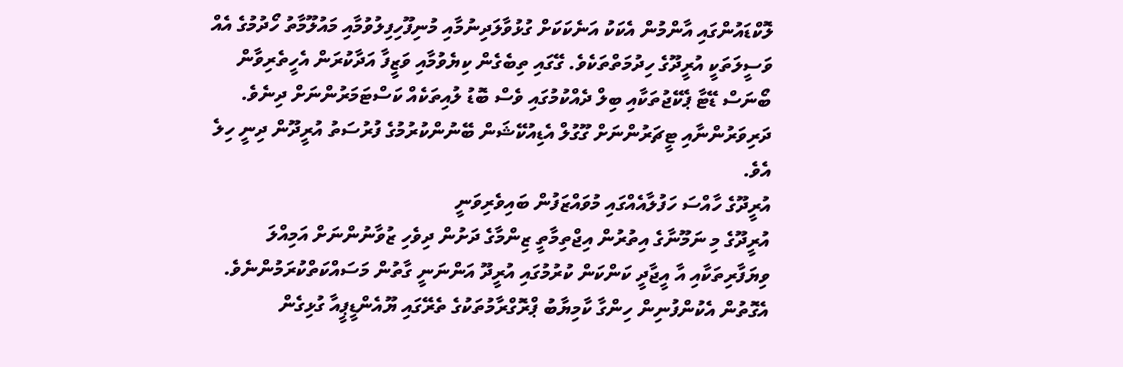ލޮކްޑައުންގައި އާންމުން އެކަކު އަނެކަކަށް ގުޅުވާލަދިނުމާއި މުނިފޫހިފިލުވުމާއި މައުލޫމާތު ހޯދުމުގެ އެއް ވަސީލަތަކީ އުރީދޫގެ ހިދުމަތްތަކެވެ. ގޭގައި ތިބެގެން ކިޔެވުމާއި ވަޒީފާ އަދާކުރަން އެހީތެރިވާން ބޯނަސް ޑޭޓާ ޕެކޭޖުތަކާއި ބިލް ދެއްކުމުގައި ވެސް ބޮޑު ލުއިތަކެއް ކަސްޓަމަރުންނަށް ދިނެވެ. ދަރިވަރުންނާއި ޓީޗަރުންނަށް ގޫގުލް އެޑިއުކޭޝަން ބޭނުންކުރުމުގެ ފުރުސަތު އުރީދޫން ދިނީ ހިލެ އެވެ.
އުރީދޫގެ ހާއްސަ ހަފުލާއެއްގައި މުވައްޒަފުން ބައިވެރިވަނީ
އުރީދޫގެ މި ނަމޫނާގެ އިތުރުން އިޖްތިމާތީ ޒިންމާގެ ދަށުން ދިވެހި ޒުވާނުންނަށް އަމިއްލަ ވިޔަފާރިތަކާއި އާ އީޖާދީ ކަންކަން ކުރުމުގައި އުރީދޫ އަންނަނީ ގާތުން މަސައްކަތްކުރަމުންނެވެ. އެގޮތުން އެކުންފުނިން ހިންގާ ކާމިޔާބު ޕްރޮގްރާމުތަކުގެ ތެރޭގައި ޔޫއެންޑީޕީއާ ގުޅިގެން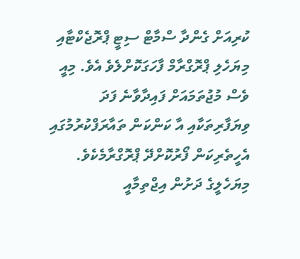ކުރިއަށް ގެންދާ ސްމާޓް ސިޓީ ޕްރޮޖެކްޓާއި މިޔަހެލި ޕްރޮގްރާމް ފާހަގަކޮށްލެވެ އެވެ. މިއީ ވެސް މުޖުތަމައަށް ފައިދާވާނެ ފަދަ ވިޔަފާރިތަކާއި އާ ކަންކަން ތައާރަފްކުރުމުގައި އެހީތެރިކަން ފޯރުކޮށްދޭ ޕްރޮގްރާމެކެވެ. މިޔަހެލީގެ ދަށުން އިޖްތިމާއީ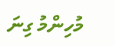މުހިންމު ގިނަ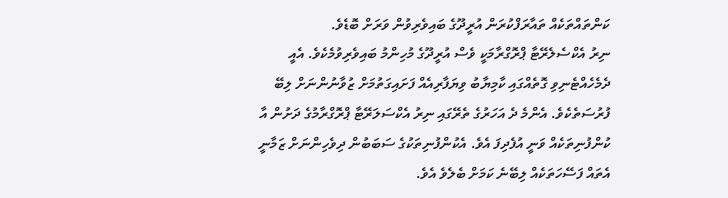ކަންތައްތަކެއް ތައާރަފްކުރަން އުރީދޫގެ ބައިވެރިވުން ވަރަށް ބޮޑެވެ.
ނިރު އެކްސެލެރޭޓާ ޕްރޮގްރާމަކީ ވެސް އުރީދޫގެ މުހިންމު ބައިވެރިވުމެކެވެ. އެއީ ދެމެހެއްޓެނިވި ގޮތެއްގައި ކާމިޔާބު ވިޔަފާރިއެއް ފަށައިގަތުމަށް ޒުވާނުންނަށް ލިބޭ ފުރުސަތެކެވެ. އެންމެ ދެ އަހަރުގެ ތެރޭގައި ނިރު އެކްސަލަރޭޓާ ޕްރޮގްރާމުގެ ދަށުން އާ ކުންފުނިތަކެއް ވަނީ އުފެދިފަ އެވެ. އެކުންފުނިތަކުގެ ސަބަބުން ދިވެހިންނަށް ޒަމާނީ އެތައް ފަސޭހަތަކެއް ލިބޭނެ ކަމަށް ބެލެވެ އެވެ.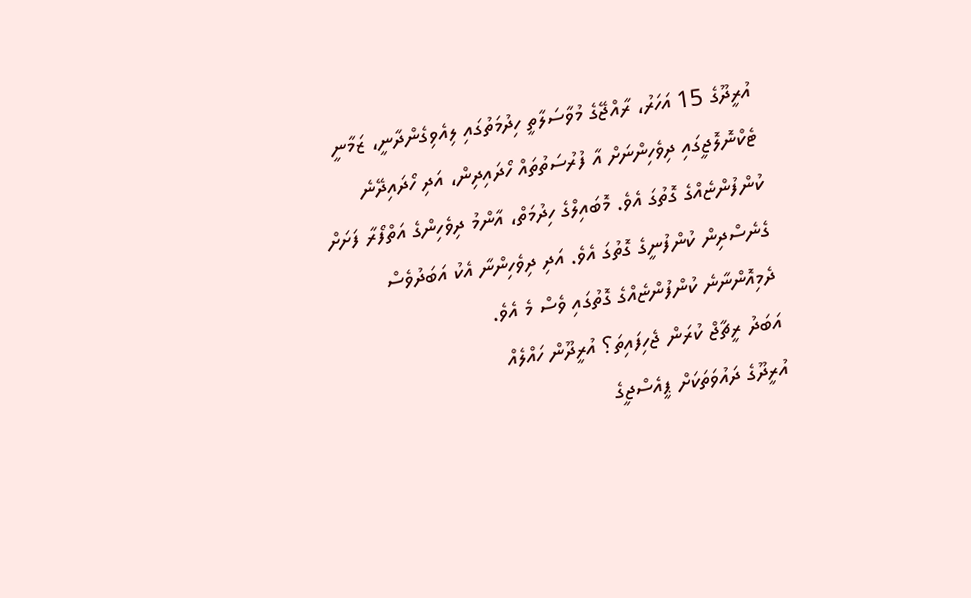އުރީދޫގެ 15 އަހަރު، ރާއްޖޭގެ މުވާސަލާތީ ހިދުމަތުގައި ލިއެވިގެންދާނީ، ޒަމާނީ ޓެކްނޮލޮޖީގައި ދިވެހިންނަށް އާ ފުރުސަތުތައް ހޯދައިދިން، އަދި ހޯދައިދޭނެ ކުންފުންޏެއްގެ ގޮތުގަ އެވެ. މޮބައިލްގެ ހިދުމަތް، އާންމު ދިވެހިންގެ އަތްފޯރާ ފަށަށް ގެނެސްދިން ކުންފުނީގެ ގޮތުގަ އެވެ. އަދި ދިވެހިންނާ އެކު އަބަދުވެސް ދެމިއޮންނާނެ ކުންފުންޏެއްގެ ގޮތުގައި ވެސް މެ އެވެ.
އަބަދު ރީޗާޖް ކުރަން ޖެހިފައިތަ؟ އުރީދޫން ހައްލެއް
އުރީދޫގެ ދައުވަތަކަށް ޕީއެސްޖީގެ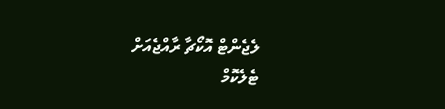ލެޖެންޓް އޮކޯޗާ ރާއްޖެއަށް
ޓެލެކޮމް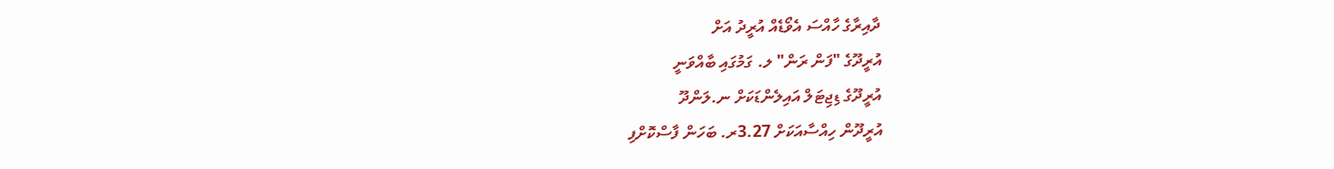ދާއިރާގެ ހާއްސަ އެވޯޑެއް އުރީދު އަށް
އުރީދޫގެ "ފަން ރަން" ލ. ގަމުގައި ބާއްވަނީ
އުރީދޫގެ ޑިޖިޓަލް އައިލެންޑަކަށް ނ.ލަންދޫ
އުރީދޫން ހިއްސާއަކަށް 3.27ރ. ބަހަން ފާސްކޮށްފި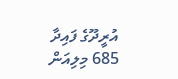އުރީދޫގެ ފައިދާ 685 މިލިއަން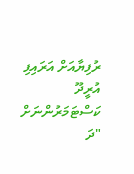ރުފިޔާއަށް އަރައިފި
އުރީދޫ ކަސްޓަމަރުންނަށް "ދަ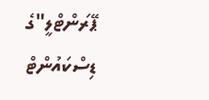ޕޭރަންޓްލީ"ގެ ޑިސްކައުންޓް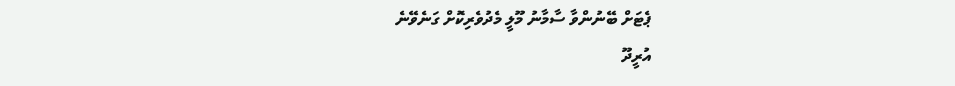ޕެޓަށް ބޭނުންވާ ސާމާނު މޫލީ މެދުވެރިކޮށް ގަނެވޭނެ
އުރީދޫ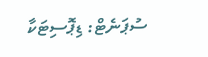ސުޕަނެޓް: ޑިޕޮސިޓަކާ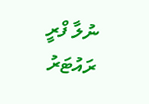ނުލާ ފްރީ ރައުޓަރު